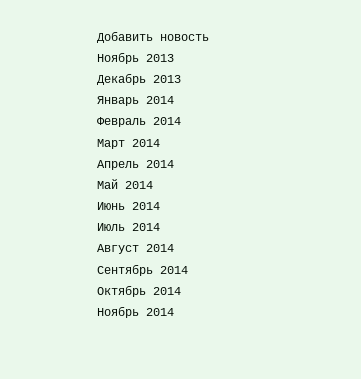Добавить новость
Ноябрь 2013
Декабрь 2013
Январь 2014
Февраль 2014
Март 2014
Апрель 2014
Май 2014
Июнь 2014
Июль 2014
Август 2014
Сентябрь 2014
Октябрь 2014
Ноябрь 2014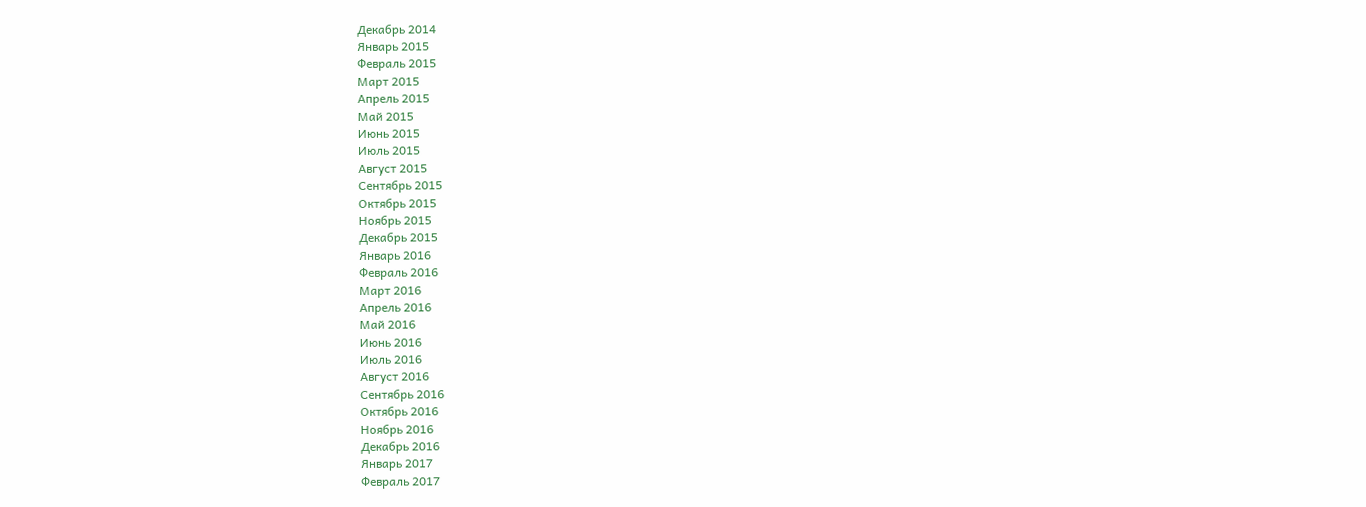Декабрь 2014
Январь 2015
Февраль 2015
Март 2015
Апрель 2015
Май 2015
Июнь 2015
Июль 2015
Август 2015
Сентябрь 2015
Октябрь 2015
Ноябрь 2015
Декабрь 2015
Январь 2016
Февраль 2016
Март 2016
Апрель 2016
Май 2016
Июнь 2016
Июль 2016
Август 2016
Сентябрь 2016
Октябрь 2016
Ноябрь 2016
Декабрь 2016
Январь 2017
Февраль 2017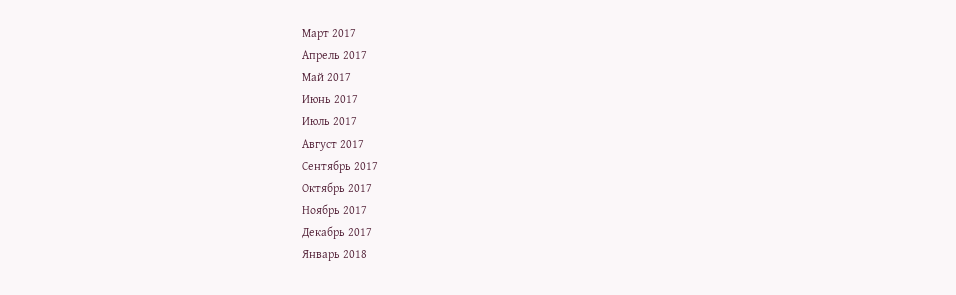Март 2017
Апрель 2017
Май 2017
Июнь 2017
Июль 2017
Август 2017
Сентябрь 2017
Октябрь 2017
Ноябрь 2017
Декабрь 2017
Январь 2018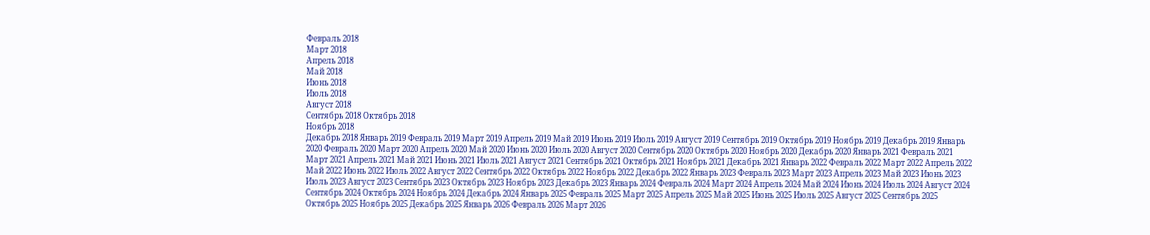Февраль 2018
Март 2018
Апрель 2018
Май 2018
Июнь 2018
Июль 2018
Август 2018
Сентябрь 2018 Октябрь 2018
Ноябрь 2018
Декабрь 2018 Январь 2019 Февраль 2019 Март 2019 Апрель 2019 Май 2019 Июнь 2019 Июль 2019 Август 2019 Сентябрь 2019 Октябрь 2019 Ноябрь 2019 Декабрь 2019 Январь 2020 Февраль 2020 Март 2020 Апрель 2020 Май 2020 Июнь 2020 Июль 2020 Август 2020 Сентябрь 2020 Октябрь 2020 Ноябрь 2020 Декабрь 2020 Январь 2021 Февраль 2021 Март 2021 Апрель 2021 Май 2021 Июнь 2021 Июль 2021 Август 2021 Сентябрь 2021 Октябрь 2021 Ноябрь 2021 Декабрь 2021 Январь 2022 Февраль 2022 Март 2022 Апрель 2022 Май 2022 Июнь 2022 Июль 2022 Август 2022 Сентябрь 2022 Октябрь 2022 Ноябрь 2022 Декабрь 2022 Январь 2023 Февраль 2023 Март 2023 Апрель 2023 Май 2023 Июнь 2023 Июль 2023 Август 2023 Сентябрь 2023 Октябрь 2023 Ноябрь 2023 Декабрь 2023 Январь 2024 Февраль 2024 Март 2024 Апрель 2024 Май 2024 Июнь 2024 Июль 2024 Август 2024 Сентябрь 2024 Октябрь 2024 Ноябрь 2024 Декабрь 2024 Январь 2025 Февраль 2025 Март 2025 Апрель 2025 Май 2025 Июнь 2025 Июль 2025 Август 2025 Сентябрь 2025 Октябрь 2025 Ноябрь 2025 Декабрь 2025 Январь 2026 Февраль 2026 Март 2026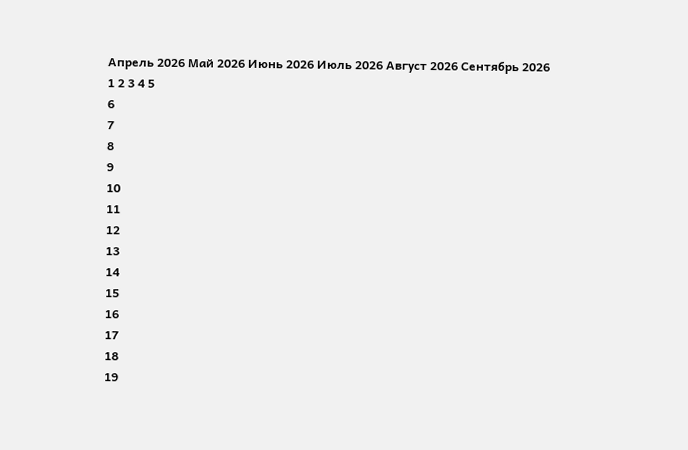Апрель 2026 Май 2026 Июнь 2026 Июль 2026 Август 2026 Сентябрь 2026
1 2 3 4 5
6
7
8
9
10
11
12
13
14
15
16
17
18
19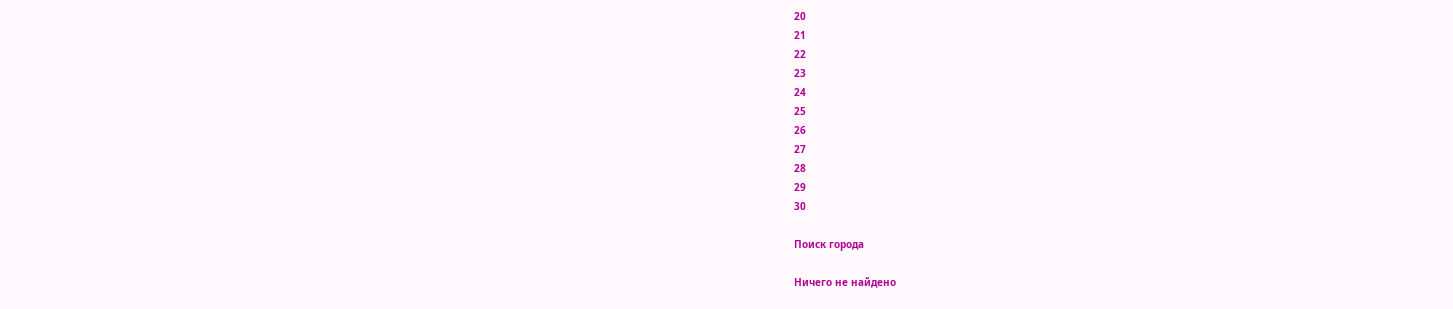20
21
22
23
24
25
26
27
28
29
30

Поиск города

Ничего не найдено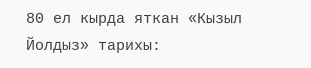80 ел кырда яткан «Кызыл Йолдыз» тарихы: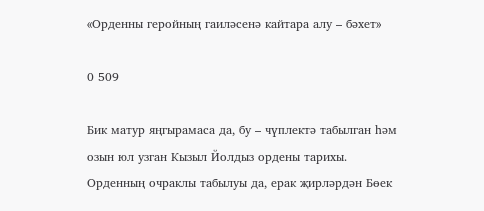«Орденны геройның гаиләсенә кайтара алу – бәхет»

0 509

Бик матур яңгырамаса да, бу – чүплектә табылган һәм озын юл узган Кызыл Йолдыз ордены тарихы. Орденның очраклы табылуы да, ерак җирләрдән Бөек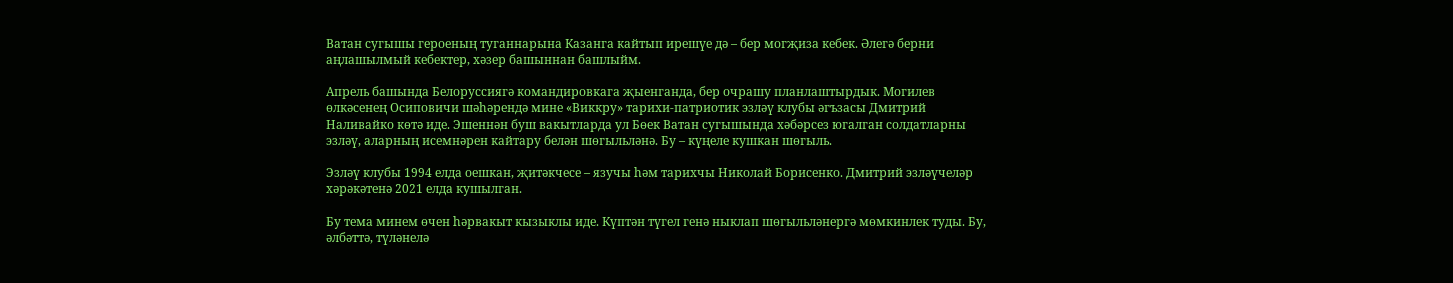Ватан сугышы героеның туганнарына Казанга кайтып ирешүе дә – бер могҗиза кебек. Әлегә берни аңлашылмый кебектер, хәзер башыннан башлыйм.

Апрель башында Белоруссиягә командировкага җыенганда, бер очрашу планлаштырдык. Могилев өлкәсенең Осиповичи шәһәрендә мине «Виккру» тарихи-патриотик эзләү клубы әгъзасы Дмитрий Наливайко көтә иде. Эшеннән буш вакытларда ул Бөек Ватан сугышында хәбәрсез югалган солдатларны эзләү, аларның исемнәрен кайтару белән шөгыльләнә. Бу – күңеле кушкан шөгыль.

Эзләү клубы 1994 елда оешкан, җитәкчесе – язучы һәм тарихчы Николай Борисенко. Дмитрий эзләүчеләр хәрәкәтенә 2021 елда кушылган.

Бу тема минем өчен һәрвакыт кызыклы иде. Күптән түгел генә ныклап шөгыльләнергә мөмкинлек туды. Бу, әлбәттә, түләнелә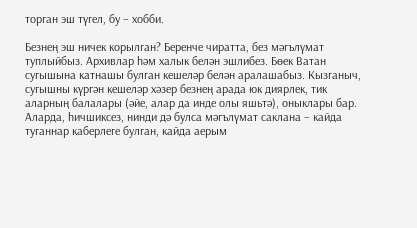торган эш түгел, бу – хобби.

Безнең эш ничек корылган? Беренче чиратта, без мәгълүмат туплыйбыз. Архивлар һәм халык белән эшлибез. Бөек Ватан сугышына катнашы булган кешеләр белән аралашабыз. Кызганыч, сугышны күргән кешеләр хәзер безнең арада юк диярлек, тик аларның балалары (әйе, алар да инде олы яшьтә), оныклары бар. Аларда, һичшиксез, нинди дә булса мәгълүмат саклана – кайда туганнар каберлеге булган, кайда аерым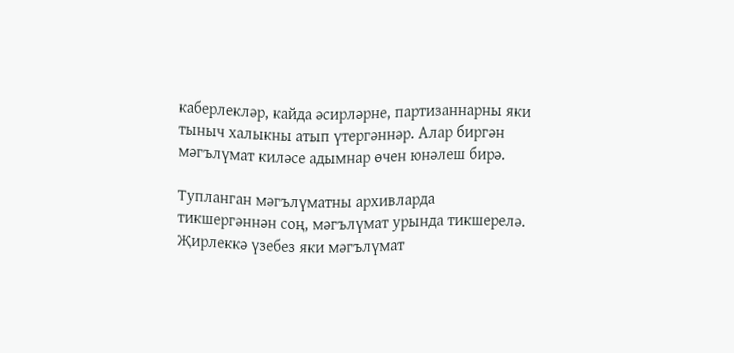каберлекләр, кайда әсирләрне, партизаннарны яки тыныч халыкны атып үтергәннәр. Алар биргән мәгълүмат киләсе адымнар өчен юнәлеш бирә.

Тупланган мәгълүматны архивларда тикшергәннән соң, мәгълүмат урында тикшерелә. Җирлеккә үзебез яки мәгълүмат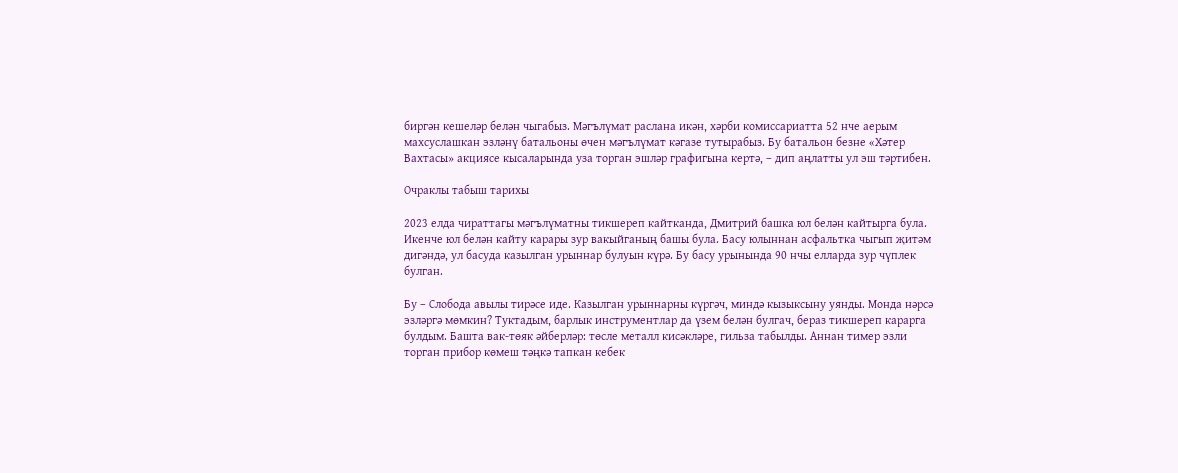биргән кешеләр белән чыгабыз. Мәгълүмат раслана икән, хәрби комиссариатта 52 нче аерым махсуслашкан эзләнү батальоны өчен мәгълүмат кәгазе тутырабыз. Бу батальон безне «Хәтер Вахтасы» акциясе кысаларында уза торган эшләр графигына кертә, – дип аңлатты ул эш тәртибен.

Очраклы табыш тарихы

2023 елда чираттагы мәгълүматны тикшереп кайтканда, Дмитрий башка юл белән кайтырга була. Икенче юл белән кайту карары зур вакыйганың башы була. Басу юлыннан асфальтка чыгып җитәм дигәндә, ул басуда казылган урыннар булуын күрә. Бу басу урынында 90 нчы елларда зур чүплек булган.

Бу – Слобода авылы тирәсе иде. Казылган урыннарны күргәч, миндә кызыксыну уянды. Монда нәрсә эзләргә мөмкин? Туктадым, барлык инструментлар да үзем белән булгач, бераз тикшереп карарга булдым. Башта вак-төяк әйберләр: төсле металл кисәкләре, гильза табылды. Аннан тимер эзли торган прибор көмеш тәңкә тапкан кебек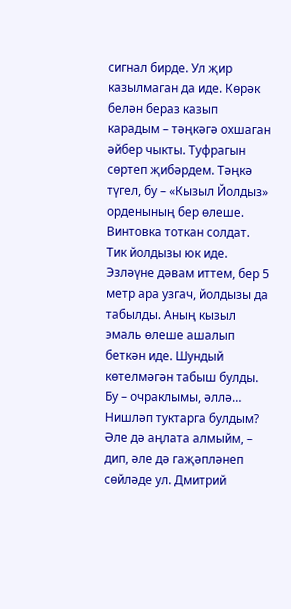сигнал бирде. Ул җир казылмаган да иде. Көрәк белән бераз казып карадым – тәңкәгә охшаган әйбер чыкты. Туфрагын сөртеп җибәрдем. Тәңкә түгел, бу – «Кызыл Йолдыз» орденының бер өлеше. Винтовка тоткан солдат. Тик йолдызы юк иде. Эзләүне дәвам иттем, бер 5 метр ара узгач, йолдызы да табылды. Аның кызыл эмаль өлеше ашалып беткән иде. Шундый көтелмәгән табыш булды. Бу – очраклымы, әллә… Нишләп туктарга булдым? Әле дә аңлата алмыйм, – дип, әле дә гаҗәпләнеп сөйләде ул. Дмитрий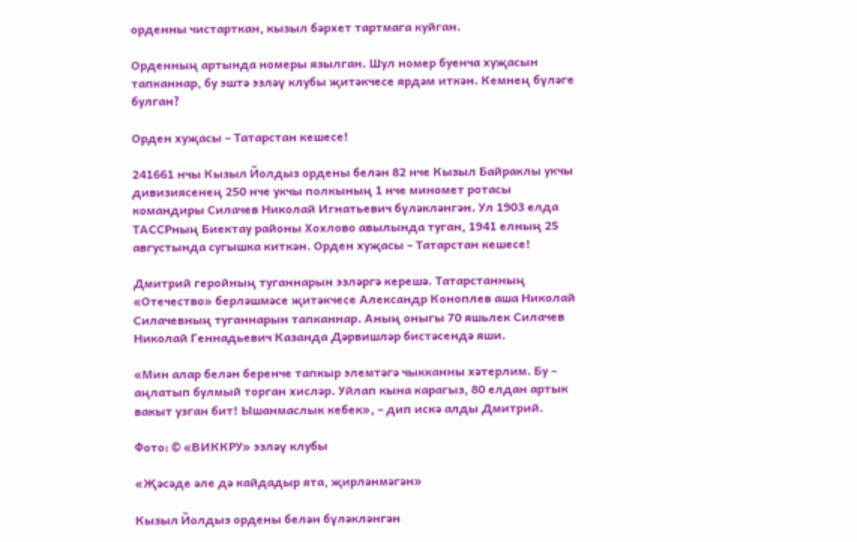орденны чистарткан, кызыл бәрхет тартмага куйган.

Орденның артында номеры язылган. Шул номер буенча хуҗасын тапканнар, бу эштә эзләү клубы җитәкчесе ярдәм иткән. Кемнең бүләге булган?

Орден хуҗасы – Татарстан кешесе!

241661 нчы Кызыл Йолдыз ордены белән 82 нче Кызыл Байраклы укчы дивизиясенең 250 нче укчы полкының 1 нче миномет ротасы командиры Силачев Николай Игнатьевич бүләкләнгән. Ул 1903 елда ТАССРның Биектау районы Хохлово авылында туган, 1941 елның 25 августында сугышка киткән. Орден хуҗасы – Татарстан кешесе!

Дмитрий геройның туганнарын эзләргә керешә. Татарстанның «Отечество» берләшмәсе җитәкчесе Александр Коноплев аша Николай Силачевның туганнарын тапканнар. Аның оныгы 70 яшьлек Силачев Николай Геннадьевич Казанда Дәрвишләр бистәсендә яши.

«Мин алар белән беренче тапкыр элемтәгә чыкканны хәтерлим. Бу – аңлатып булмый торган хисләр. Уйлап кына карагыз, 80 елдан артык вакыт узган бит! Ышанмаслык кебек», – дип искә алды Дмитрий.

Фото: © «ВИККРУ» эзләү клубы

«Җәсәде әле дә кайдадыр ята, җирләнмәгән»

Кызыл Йолдыз ордены белән бүләкләнгән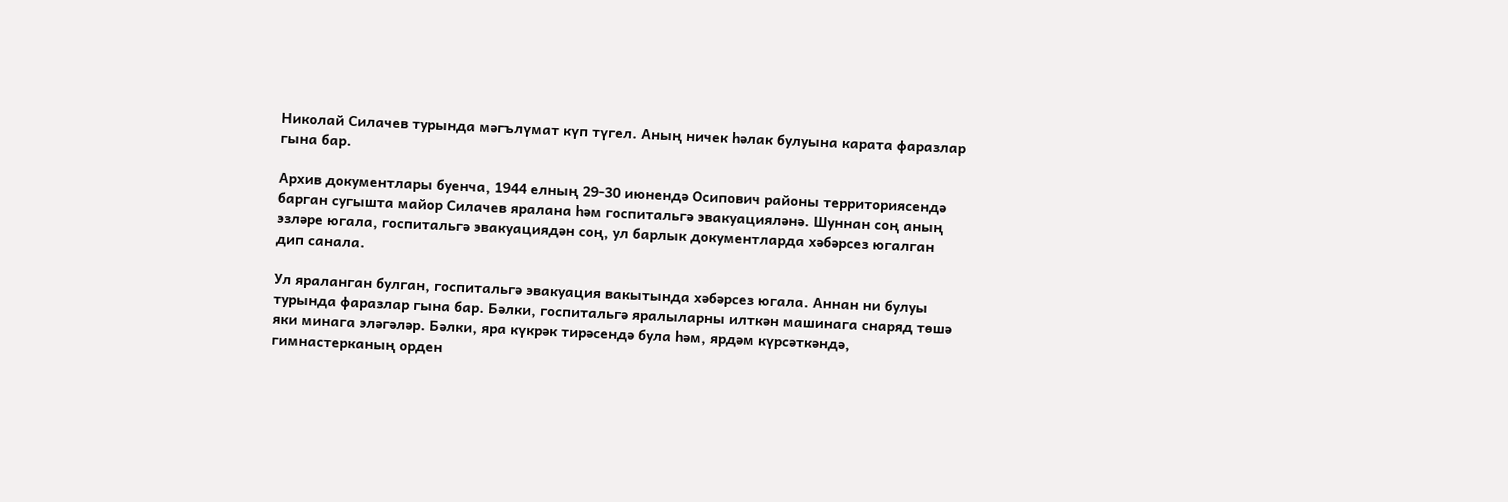Николай Силачев турында мәгълүмат күп түгел. Аның ничек һәлак булуына карата фаразлар гына бар.

Архив документлары буенча, 1944 елның 29-30 июнендә Осипович районы территориясендә барган сугышта майор Силачев яралана һәм госпитальгә эвакуацияләнә. Шуннан соң аның эзләре югала, госпитальгә эвакуациядән соң, ул барлык документларда хәбәрсез югалган дип санала.

Ул яраланган булган, госпитальгә эвакуация вакытында хәбәрсез югала. Аннан ни булуы турында фаразлар гына бар. Бәлки, госпитальгә яралыларны илткән машинага снаряд төшә яки минага эләгәләр. Бәлки, яра күкрәк тирәсендә була һәм, ярдәм күрсәткәндә, гимнастерканың орден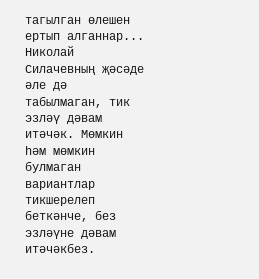тагылган өлешен ертып алганнар... Николай Силачевның җәсәде әле дә табылмаган, тик эзләү дәвам итәчәк. Мөмкин һәм мөмкин булмаган вариантлар тикшерелеп беткәнче, без эзләүне дәвам итәчәкбез.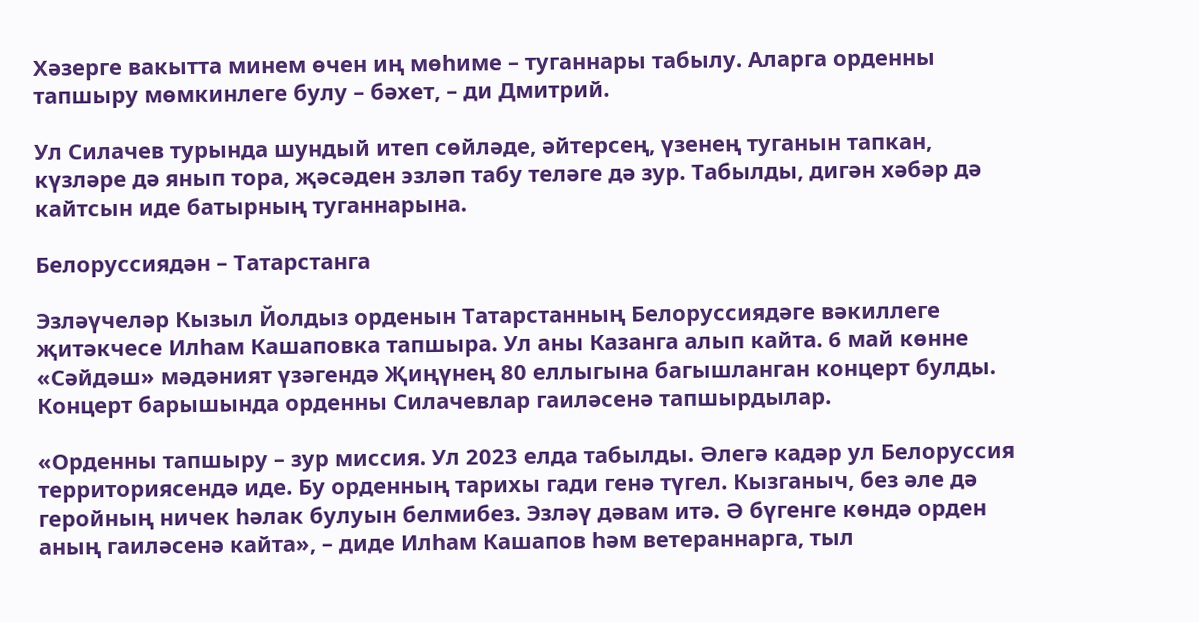Хәзерге вакытта минем өчен иң мөһиме – туганнары табылу. Аларга орденны тапшыру мөмкинлеге булу – бәхет, – ди Дмитрий.

Ул Силачев турында шундый итеп сөйләде, әйтерсең, үзенең туганын тапкан, күзләре дә янып тора, җәсәден эзләп табу теләге дә зур. Табылды, дигән хәбәр дә кайтсын иде батырның туганнарына.

Белоруссиядән – Татарстанга

Эзләүчеләр Кызыл Йолдыз орденын Татарстанның Белоруссиядәге вәкиллеге җитәкчесе Илһам Кашаповка тапшыра. Ул аны Казанга алып кайта. 6 май көнне «Сәйдәш» мәдәният үзәгендә Җиңүнең 80 еллыгына багышланган концерт булды. Концерт барышында орденны Силачевлар гаиләсенә тапшырдылар.

«Орденны тапшыру – зур миссия. Ул 2023 елда табылды. Әлегә кадәр ул Белоруссия территориясендә иде. Бу орденның тарихы гади генә түгел. Кызганыч, без әле дә геройның ничек һәлак булуын белмибез. Эзләү дәвам итә. Ә бүгенге көндә орден аның гаиләсенә кайта», – диде Илһам Кашапов һәм ветераннарга, тыл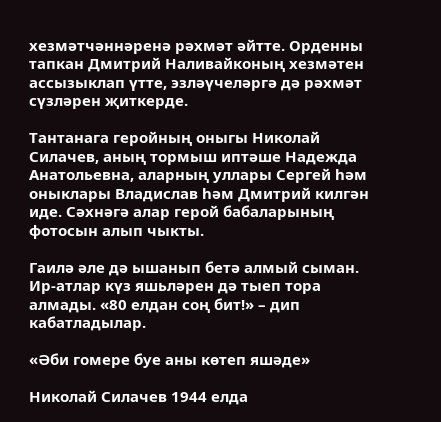хезмәтчәннәренә рәхмәт әйтте. Орденны тапкан Дмитрий Наливайконың хезмәтен ассызыклап үтте, эзләүчеләргә дә рәхмәт сүзләрен җиткерде.

Тантанага геройның оныгы Николай Силачев, аның тормыш иптәше Надежда Анатольевна, аларның уллары Сергей һәм оныклары Владислав һәм Дмитрий килгән иде. Сәхнәгә алар герой бабаларының фотосын алып чыкты.

Гаилә әле дә ышанып бетә алмый сыман. Ир-атлар күз яшьләрен дә тыеп тора алмады. «80 елдан соң бит!» – дип кабатладылар.

«Әби гомере буе аны көтеп яшәде»

Николай Силачев 1944 елда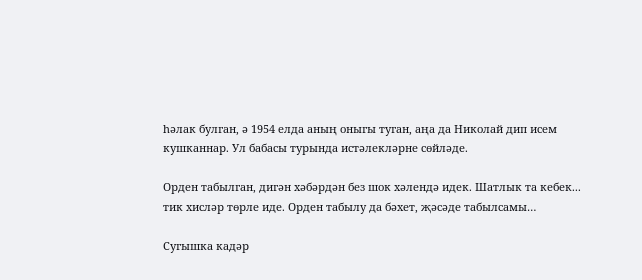һәлак булган, ә 1954 елда аның оныгы туган, аңа да Николай дип исем кушканнар. Ул бабасы турында истәлекләрне сөйләде.

Орден табылган, дигән хәбәрдән без шок хәлендә идек. Шатлык та кебек... тик хисләр төрле иде. Орден табылу да бәхет, җәсәде табылсамы…

Сугышка кадәр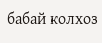бабай колхоз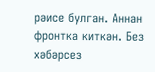рәисе булган. Аннан фронтка киткән. Без хәбәрсез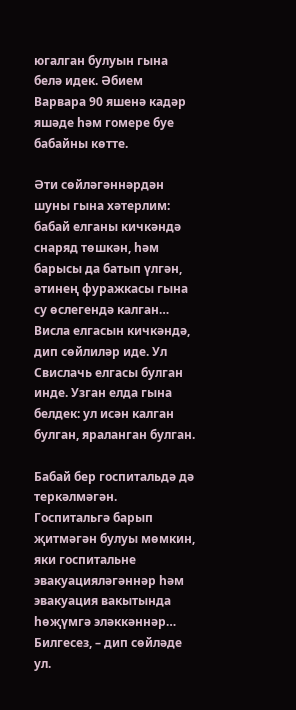югалган булуын гына белә идек. Әбием Варвара 90 яшенә кадәр яшәде һәм гомере буе бабайны көтте.

Әти сөйләгәннәрдән шуны гына хәтерлим: бабай елганы кичкәндә снаряд төшкән, һәм барысы да батып үлгән, әтинең фуражкасы гына су өслегендә калган… Висла елгасын кичкәндә, дип сөйлиләр иде. Ул Свислачь елгасы булган инде. Узган елда гына белдек: ул исән калган булган, яраланган булган.

Бабай бер госпитальдә дә теркәлмәгән. Госпитальгә барып җитмәгән булуы мөмкин, яки госпитальне эвакуацияләгәннәр һәм эвакуация вакытында һөҗүмгә эләккәннәр… Билгесез, – дип сөйләде ул.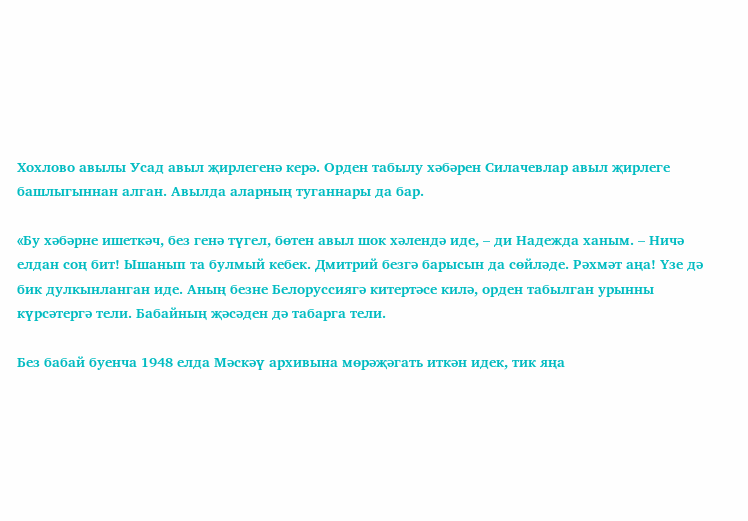Хохлово авылы Усад авыл җирлегенә керә. Орден табылу хәбәрен Силачевлар авыл җирлеге башлыгыннан алган. Авылда аларның туганнары да бар.

«Бу хәбәрне ишеткәч, без генә түгел, бөтен авыл шок хәлендә иде, – ди Надежда ханым. – Ничә елдан соң бит! Ышанып та булмый кебек. Дмитрий безгә барысын да сөйләде. Рәхмәт аңа! Үзе дә бик дулкынланган иде. Аның безне Белоруссиягә китертәсе килә, орден табылган урынны күрсәтергә тели. Бабайның җәсәден дә табарга тели.

Без бабай буенча 1948 елда Мәскәү архивына мөрәҗәгать иткән идек, тик яңа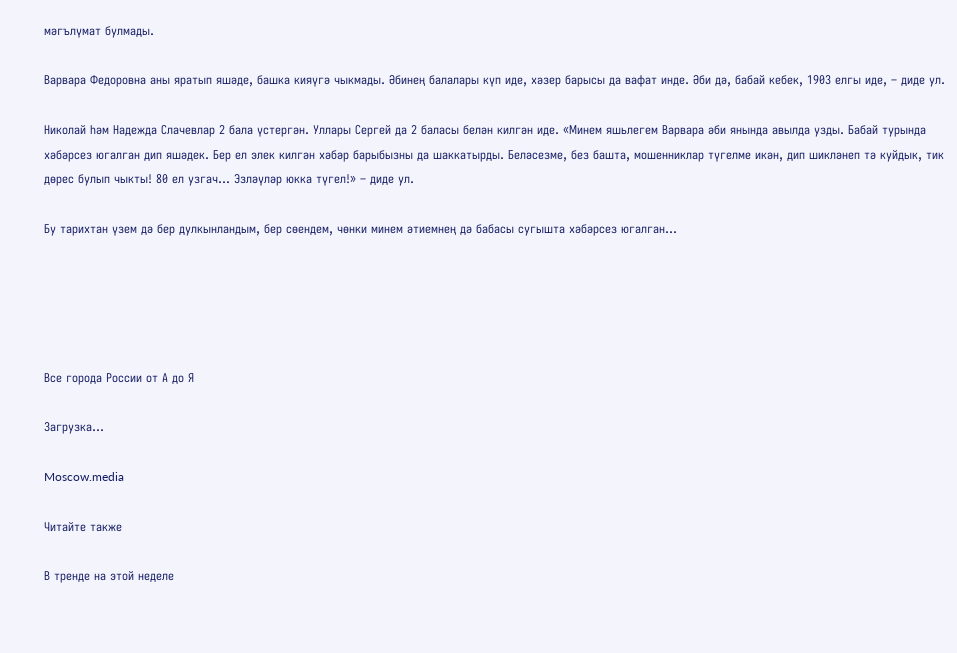мәгълүмат булмады.

Варвара Федоровна аны яратып яшәде, башка кияүгә чыкмады. Әбинең балалары күп иде, хәзер барысы да вафат инде. Әби дә, бабай кебек, 1903 елгы иде, – диде ул.

Николай һәм Надежда Слачевлар 2 бала үстергән. Уллары Сергей да 2 баласы белән килгән иде. «Минем яшьлегем Варвара әби янында авылда узды. Бабай турында хәбәрсез югалган дип яшәдек. Бер ел элек килгән хәбәр барыбызны да шаккатырды. Беләсезме, без башта, мошенниклар түгелме икән, дип шикләнеп тә куйдык, тик дөрес булып чыкты! 80 ел узгач... Эзләүләр юкка түгел!» – диде ул.

Бу тарихтан үзем дә бер дулкынландым, бер сөендем, чөнки минем әтиемнең дә бабасы сугышта хәбәрсез югалган...





Все города России от А до Я

Загрузка...

Moscow.media

Читайте также

В тренде на этой неделе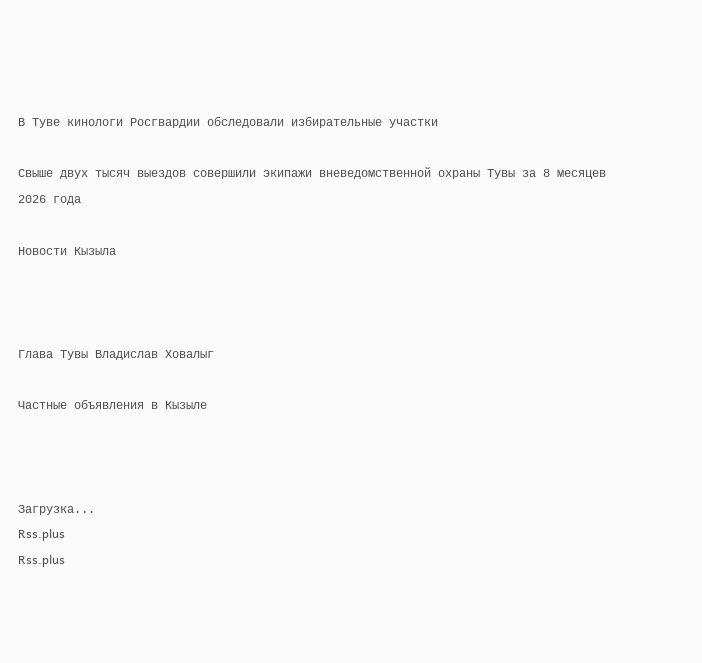В Туве кинологи Росгвардии обследовали избирательные участки

Свыше двух тысяч выездов совершили экипажи вневедомственной охраны Тувы за 8 месяцев 2026 года

Новости Кызыла



Глава Тувы Владислав Ховалыг

Частные объявления в Кызыле



Загрузка...
Rss.plus
Rss.plus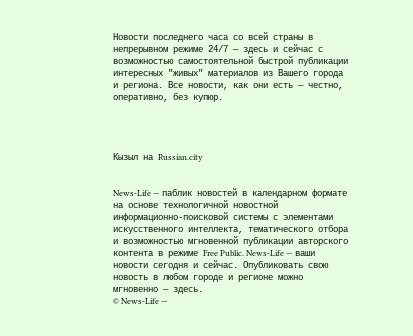Новости последнего часа со всей страны в непрерывном режиме 24/7 — здесь и сейчас с возможностью самостоятельной быстрой публикации интересных "живых" материалов из Вашего города и региона. Все новости, как они есть — честно, оперативно, без купюр.




Кызыл на Russian.city


News-Life — паблик новостей в календарном формате на основе технологичной новостной информационно-поисковой системы с элементами искусственного интеллекта, тематического отбора и возможностью мгновенной публикации авторского контента в режиме Free Public. News-Life — ваши новости сегодня и сейчас. Опубликовать свою новость в любом городе и регионе можно мгновенно — здесь.
© News-Life —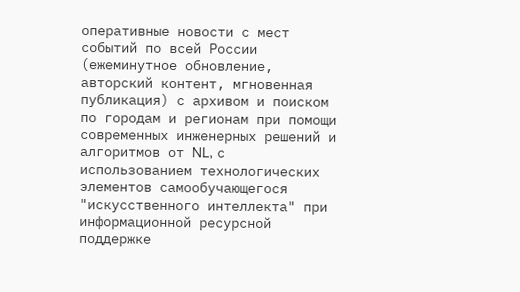оперативные новости с мест событий по всей России (ежеминутное обновление, авторский контент, мгновенная публикация) с архивом и поиском по городам и регионам при помощи современных инженерных решений и алгоритмов от NL, с использованием технологических элементов самообучающегося "искусственного интеллекта" при информационной ресурсной поддержке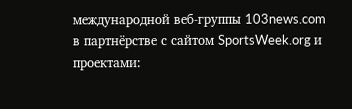международной веб-группы 103news.com в партнёрстве с сайтом SportsWeek.org и проектами: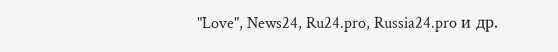"Love", News24, Ru24.pro, Russia24.pro и др.